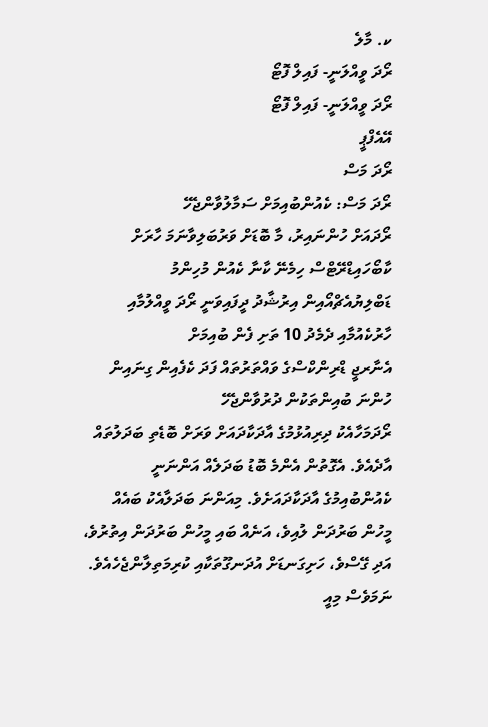ކ. މާލެ
ރޯދަ ވީއްލަނީ- ފައިލް ފޮޓޯ
ރޯދަ ވީއްލަނީ- ފައިލް ފޮޓޯ
އޭއެފްޕީ
ރޯދަ މަސް
ރޯދަ މަސް: ކެއުންބުއިމަށް ސަމާލުވާންޖެހޭ
ރޯދައަށް ހުންނައިރު، މާ ބޮޑަށް ވަރުބަލިވާނަމަ ހާރަށް ކާބޯހައިޑްރޭޓްސް ހިމެނޭ ކާނާ ކެއުން މުހިންމު
ޑަބްލިޔުއެޗްއޯއިން އިރުޝާދު ދީފައިވަނީ ރޯދަ ވީއްލުމާއި ހާރުކެއުމާއި ދެމެދު 10 ތަށި ފެން ބުއިމަށް
އެނާރޖީ ޑްރިންކްސްގެ ވައްތަރުތައް ފަދަ ކެފެއިން ގިނައިން ހުންނަ ބުއިންތަކުން ދުރުވާންޖެހޭ
ރޯދަމަހާއެކު ދިރިއުޅުމުގެ އާދަކާދައަށް ވަރަށް ބޮޑެތި ބަދަލުތައް އާދެއެވެ. އެގޮތުން އެންމެ ބޮޑު ބަދަލެއް އަންނަނީ ކެއުންބުއިމުގެ އާދަކާދައަށެވެ. މިއަންނަ ބަދަލާއެކު ބައެއް މީހުން ބަރުދަން ލުއިވެ، އަނެއް ބައި މީހުން ބަރުދަން އިތުރުވެ، އަދި ގޭސްވެ، ހަށިގަނޑަށް އުދަނގޫތަކާއި ކުރިމަތިލާންޖެހެއެވެ. ނަމަވެސް މިއީ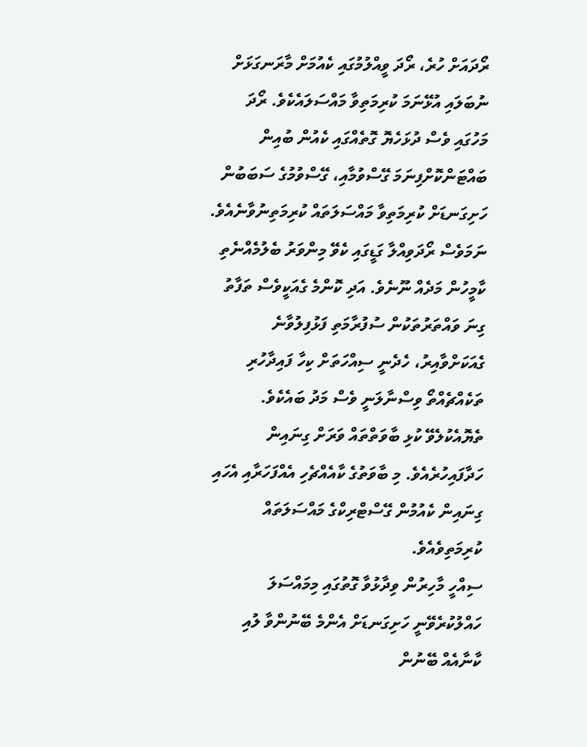ރޯދައަށް ހުރެ، ރޯދަ ވީއްލުމުގައި ކެއުމަށް މާރަނގަޅަށް ނުބަލައި އުޅޭނަމަ ކުރިމަތިވާ މައްސަލައެކެވެ. ރޯދަ މަހުގައި ވެސް ދުޅަހެޔޮ ގޮތެއްގައި ކެއުން ބުއިން ބައްޓަންކޮށްފިނަމަ ގޭސްވުމާއި، ގޭސްވުމުގެ ސަބަބުން ހަށިގަނޑަށް ކުރިމަތިވާ މައްސަލަތައް ކުރިމަތިނުވާނެއެވެ.
ނަމަވެސް ރޯދަވިއްލާ ގަޑީގައި ކެވޭ މިންވަރު ބެލުމެއްނެތި ކާމީހުން މަދެއް ނޫނެވެ. އަދި ކޮންމެ ގެއަކީވެސް ތަފާތު ގިނަ ވައްތަރުތަކުން ސުފުރާމަތި ފަޅުފިލުވާނެ ގެއަކަށްވާއިރު، ހެދެނީ ސިއްހަތަށް ކިހާ ފައިދާހުރި ތަކެއްޗެއްތޯ ވިސްނާލަނީ ވެސް މަދު ބައެކެވެ. ތެޔޮއެކުލެވޭ ކުޅި ބާވަތްތައް ވަރަށް ގިނައިން ހަދާފައިހުރެއެވެ. މި ބާވަތުގެ ކާއެއްޗެހި އެއްފަހަރާއި އެހައި ގިނައިން ކެއުމުން ގޭސްޓްރިކްގެ މައްސަލަތައް ކުރިމަތިވެއެވެ.
ސިއްހީ މާހިރުން ވިދާޅުވާ ގޮތުގައި މިމައްސަލަ ހައްލުކުރެވޭނީ ހަށިގަނޑަށް އެންމެ ބޭނުންވާ ލުއި ކާނާއެއް ބޭނުން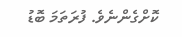ކޮށްގެންނެވެ. ފުރަތަމަ ބޮޑު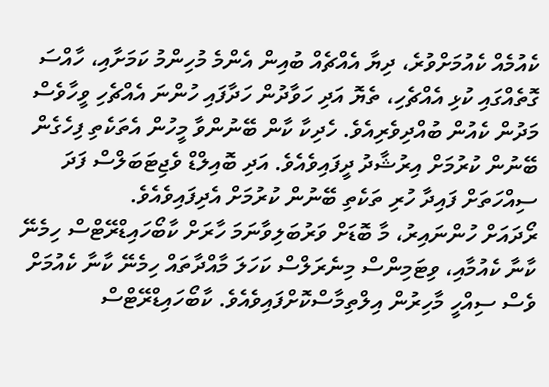ކެއުމެއް ކެއުމަށްވުރެ، ދިޔާ އެއްޗެއް ބުއިން އެންމެ މުހިންމު ކަމަށާއި، ހާއްސަ ގޮތެއްގައި ކުޅި އެއްޗެހި، ތެޔޮ އަދި ހަވާދުން ހަދާފައި ހުންނަ އެއްޗެހި ވީހާވެސް މަދުން ކެއުން ބުއްދިވެރިއެވެ. ހެދިކާ ކާން ބޭނުންވާ މީހުން އެތަކެތި ފިހެގެން ބޭނުން ކުރުމަށް އިރުޝާދު ދީފައިވެއެވެ. އަދި ބޮއިލްޑް ވެޖިޓަބަލްސް ފަދަ ސިއްހަތަށް ފައިދާ ހުރި ތަކެތި ބޭނުން ކުރުމަށް އެދިފައިވެއެވެ.
ރޯދައަށް ހުންނައިރު، މާ ބޮޑަށް ވަރުބަލިވާނަމަ ހާރަށް ކާބޯހައިޑްރޭޓްސް ހިމެނޭ ކާނާ ކެއުމާއި، ވިޓަމިންސް މިނެރަލްސް ކަހަލަ މާއްދާތައް ހިމެނޭ ކާނާ ކެއުމަށް ވެސް ސިއްހީ މާހިރުން އިލްތިމާސްކޮށްފައިވެއެވެ. ކާބޯހައިޑްރޭޓްސް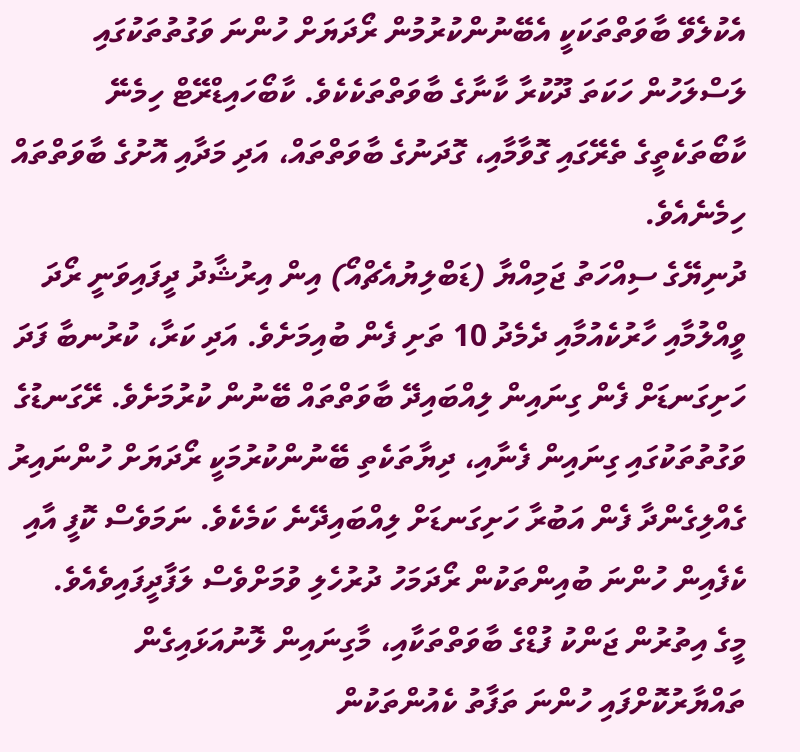އެކުލެވޭ ބާވަތްތަކަކީ އެބޭނުންކުރުމުން ރޯދަޔަށް ހުންނަ ވަގުތުތަކުގައި ލަސްލަހުން ހަކަތަ ދޫކުރާ ކާނާގެ ބާވަތްތަކެކެވެ. ކާބޯހައިޑްރޭޓް ހިމެނޭ ކާބޯތަކެތީގެ ތެރޭގައި ގޮވާމާއި، ގޮދަނުގެ ބާވަތްތައް، އަދި މަދާއި އޮށުގެ ބާވަތްތައް ހިމެނެއެވެ.
ދުނިޔޭގެ ސިއްހަތު ޖަމިއްޔާ (ޑަބްލިޔުއެޗްއޯ) އިން އިރުޝާދު ދީފައިވަނީ ރޯދަ ވީއްލުމާއި ހާރުކެއުމާއި ދެމެދު 10 ތަށި ފެން ބުއިމަށެވެ. އަދި ކަރާ، ކުރުނބާ ފަދަ ހަށިގަނޑަށް ފެން ގިނައިން ލިއްބައިދޭ ބާވަތްތައް ބޭނުން ކުރުމަށެވެ. ރޭގަނޑުގެ ވަގުތުތަކުގައި ގިނައިން ފެނާއި، ދިޔާތަކެތި ބޭނުންކުރުމަކީ ރޯދަޔަށް ހުންނައިރު ގެއްލިގެންދާ ފެން އަބުރާ ހަށިގަނޑަށް ލިއްބައިދޭނެ ކަމެކެވެ. ނަމަވެސް ކޮފީ އާއި ކެފެއިން ހުންނަ ބުއިންތަކުން ރޯދަމަހު ދުރުހެލި ވުމަށްވެސް ލަފާދީފައިވެއެވެ.
މީގެ އިތުރުން ޖަންކު ފުޑްގެ ބާވަތްތަކާއި، މާގިނައިން ލޮނުއަޅައިގެން ތައްޔާރުކޮށްފައި ހުންނަ ތަފާތު ކެއުންތަކުން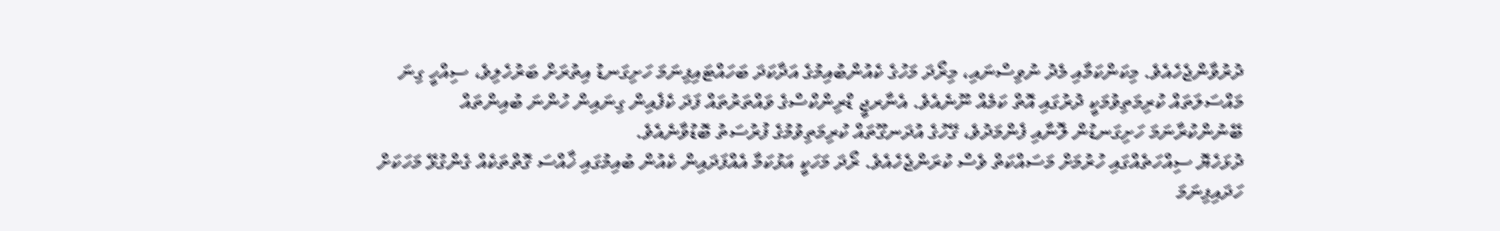ދުރުވާންޖެހެއެވެ. މިކަންކަމާއި މެދު ނުވިސްނައި، މިރޯދަ މަހުގެ ކެއުންބުއިމުގެ އަދާކަދަ ބަހައްޓައިފިނަމަ ހަށިގަނޑު އިތުރަށް ބަރުހެލިވެ، ސިއްހީ ގިނަ މައްސަލަތައް ކުރިމަތިވުމަކީ ދުރުގައި އޮތް ކަމެއް ނޫނެއެވެ. އެނާރޖީ ޑްރިންކްސްގެ ވައްތަރުތައް ފަދަ ކެފެއިން ގިނައިން ހުންނަ ބުއިންތައް ބޭނުންކުރާނަމަ ހަށިގަނޑުން ލޮނާއި ފެންމަދުވެ، ގޭހުގެ އުދަނގޫތައް ކުރިމަތިވުމުގެ ފުރުސަތު ބޮޑުވާނެއެވެ.
ދުޅަހެޔޮ ސިއްހަތެއްގައި ހުރުމަށް މަސައްކަތް ވެސް ކުރަންޖެހެއެވެ. ރޯދަ މަހަކީ އަޅުކަމާ އެއްފަދައިން ކެއުން ބުއިމުގައި ޚާއްސަ ގޮތްތަކެއް ގެންގުޅޭ މަހަކަށް ހަދައިފިނަމަ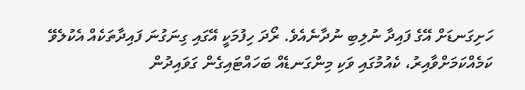ހަށިގަނޑަށް އޭގެ ފައިދާ ނުލިބި ނުދާނެއެވެ. ރޯދަ ހިފުމަކީ އޭގައި ގިނަގުނަ ފައިދާތަކެއް އެކުލެވޭ ކަމެއްކަމަށްވާއިރު، ކެއުމުގައި ވަކި މިންގަނޑެއް ބަހައްޓައިގެން ގަވައިދުން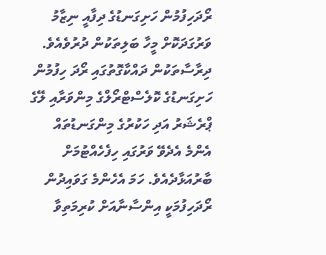ރޯދަހިފުމުން ހަށިގަނޑުގެ ދިފާއީ ނިޒާމު ވަރުގަދަކޮށް މީހާ ބަލިތަކުން ދުރުވެއެވެ. ދިރާސާތަކުން ދައްކާގޮތުގައި ރޯދަ ހިފުމުން ހަށިގަނޑުގެ ކޮލެސްޓްރޯލްގެ މިންވަރާއި ލޭގެ ޕްރެޝަރު އަދި ހަކުރުގެ މިންގަނޑުތައް އެންމެ އެދެވޭ ވަރުގައި ހިފެހެއްޓުމަށް ބާރުއަޅާދެއެވެ. ހަމަ އެހެންމެ ގަވައިދުން ރޯދަހިފުމަކީ އިންސާނާއަށް ކުރިމަތިވާ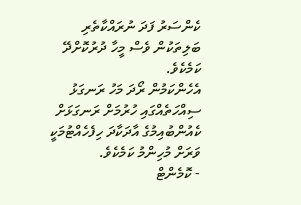ކެންސަރު ފަދަ ނުރައްކާތެރި ބަލިތަކުން ވެސް މީހާ ދުރުކޮށްދޭ ކަމެކެވެ.
އެހެންކަމުން ރޯދަ މަހު ރަނގަޅު ސިއްހަތެއްގައި ހުރުމަށް ރަނގަޅަށް ކެއުންބުއިމުގެ އާދަކާދަ ހިފެހެއްޓުމަކީ ވަރަށް މުހިންމު ކަމެކެވެ.
- ކޮމެންޓް